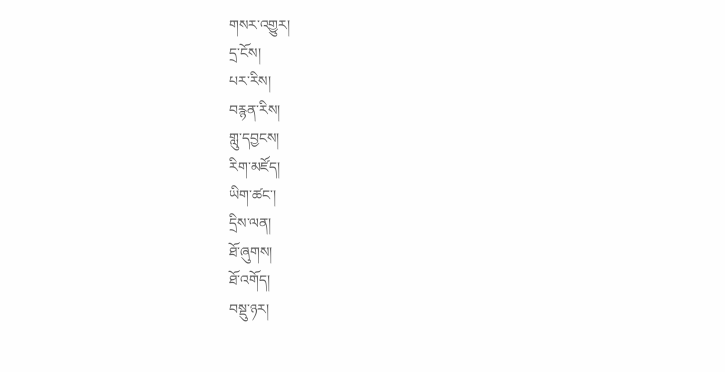གསར་འགྱུར།
དྲ་ངོས།
པར་རིས།
བརྙན་རིས།
གླུ་དབྱངས།
རིག་མཛོད།
ཡིག་ཚང་།
དྲིས་ལན།
ཐོ་ཞུགས།
ཐོ་འགོད།
བསྡུ་ཉར།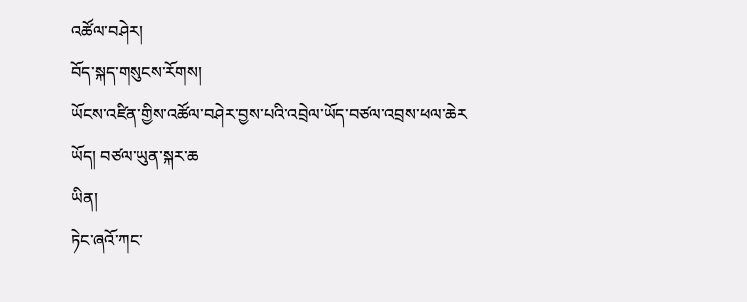འཚོལ་བཤེར།
བོད་སྐད་གསུངས་རོགས།
ཡོངས་འཛིན་གྱིས་འཚོལ་བཤེར་བྱས་པའི་འབྲེལ་ཡོད་བཙལ་འབྲས་ཕལ་ཆེར
ཡོད། བཙལ་ཡུན་སྐར་ཆ
ཡིན།
ཏེང་ཞའོ་ཀང་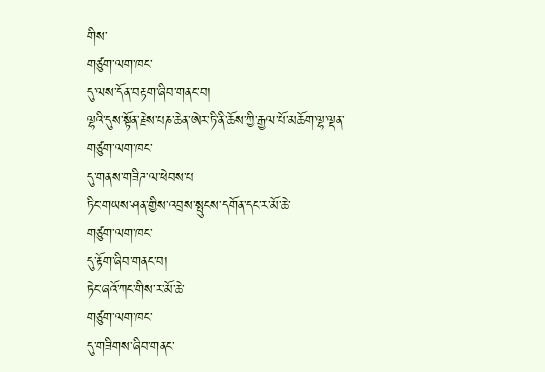གིས་
གཙུག་ལག་ཁང་
དུ་ལས་དོན་བརྟག་ཞིབ་གནང་བ།
ལྷའི་དུས་སྟོན་རྗེས་པཎ་ཆེན་ཨེར་ཏི་ནི་ཆོས་ཀྱི་རྒྱལ་པོ་མཆོག་ལྷ་ལྡན་
གཙུག་ལག་ཁང་
དུ་གནས་གཟིཌ་ལ་ཕེབས་པ
ཏིང་གཡས་ཤན་གྱིས་འབྲས་སྤུངས་དགོན་དང་ར་མོ་ཆེ་
གཙུག་ལག་ཁང་
དུ་རྟོག་ཞིབ་གནང་བ།
ཏེང་ཞའོ་ཀང་གིས་ར་མོ་ཆེ་
གཙུག་ལག་ཁང་
དུ་གཟིགས་ཞིབ་གནང་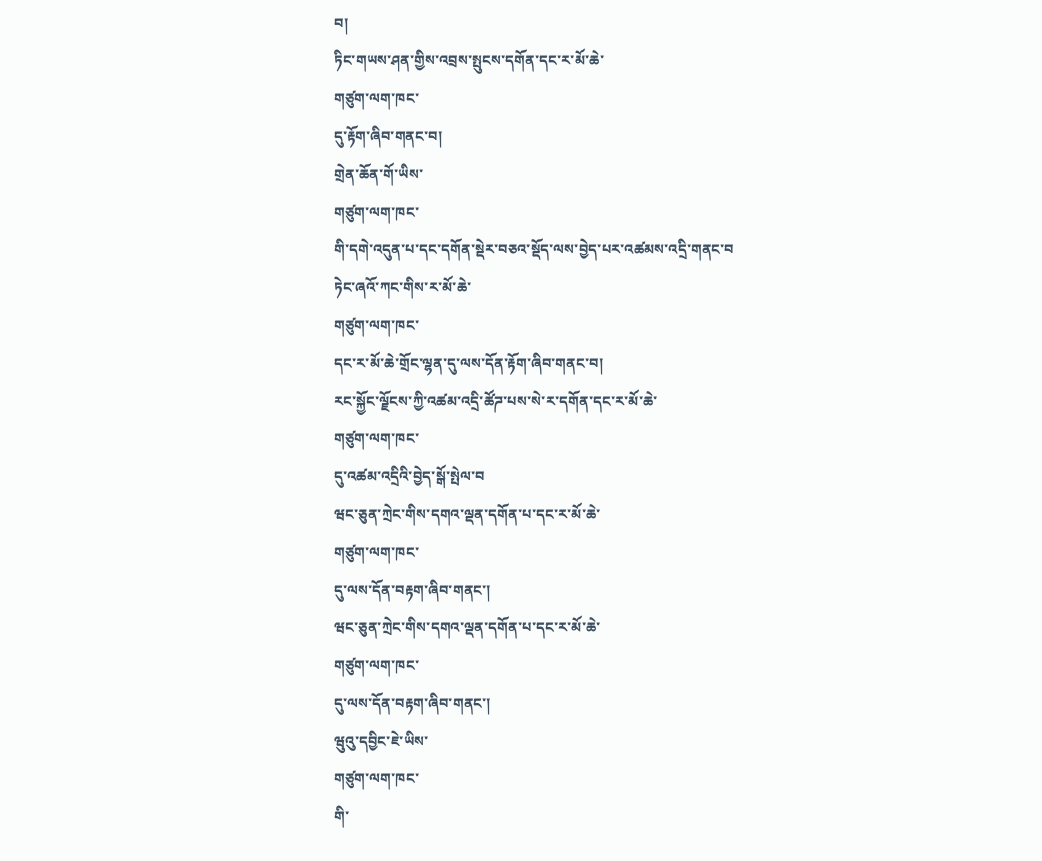བ།
ཏིང་གཡས་ཤན་གྱིས་འབྲས་སྤུངས་དགོན་དང་ར་མོ་ཆེ་
གཙུག་ལག་ཁང་
དུ་རྟོག་ཞིབ་གནང་བ།
གྲེན་ཆོན་གོ་ཡིས་
གཙུག་ལག་ཁང་
གི་དགེ་འདུན་པ་དང་དགོན་སྡེར་བཅའ་སྡོད་ལས་བྱེད་པར་འཚམས་འདྲི་གནང་བ
ཏེང་ཞའོ་ཀང་གིས་ར་མོ་ཆེ་
གཙུག་ལག་ཁང་
དང་ར་མོ་ཆེ་གྲོང་ལྷན་དུ་ལས་དོན་རྟོག་ཞིབ་གནང་བ།
རང་སྐྱོང་ལྗོངས་ཀྱི་འཚམ་འདྲི་ཚོཌ་པས་སེ་ར་དགོན་དང་ར་མོ་ཆེ་
གཙུག་ལག་ཁང་
དུ་འཚམ་འདྲིའི་བྱེད་སྒོ་སྤེལ་བ
ཝང་ཅུན་ཀྲེང་གིས་དགའ་ལྡན་དགོན་པ་དང་ར་མོ་ཆེ་
གཙུག་ལག་ཁང་
དུ་ལས་དོན་བརྟག་ཞིབ་གནང་།
ཝང་ཅུན་ཀྲེང་གིས་དགའ་ལྡན་དགོན་པ་དང་ར་མོ་ཆེ་
གཙུག་ལག་ཁང་
དུ་ལས་དོན་བརྟག་ཞིབ་གནང་།
ཝུའུ་དབྱིང་ཇེ་ཡིས་
གཙུག་ལག་ཁང་
གི་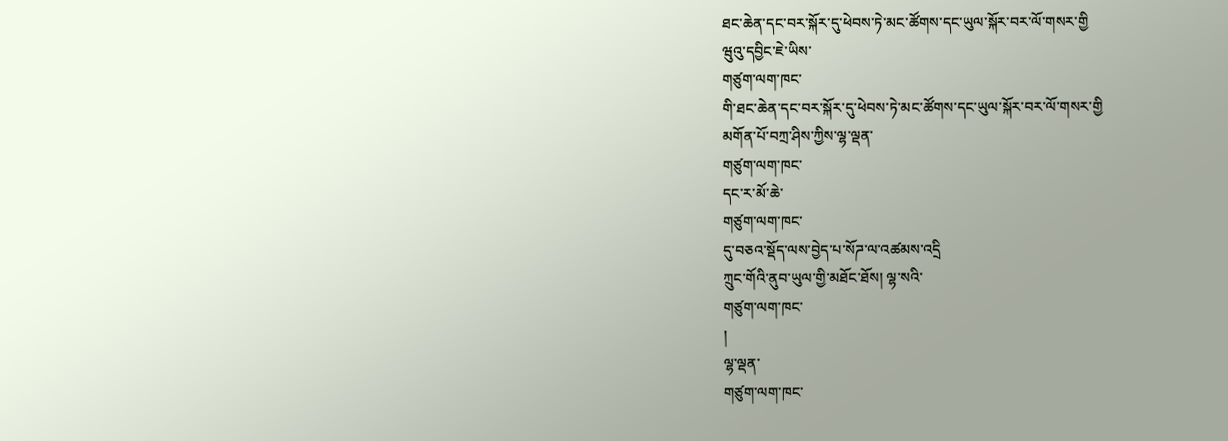ཐང་ཆེན་དང་བར་སྐོར་དུ་ཕེབས་ཏེ་མང་ཚོགས་དང་ཡུལ་སྐོར་བར་ལོ་གསར་གྱི
ཝུའུ་དབྱིང་ཇེ་ཡིས་
གཙུག་ལག་ཁང་
གི་ཐང་ཆེན་དང་བར་སྐོར་དུ་ཕེབས་ཏེ་མང་ཚོགས་དང་ཡུལ་སྐོར་བར་ལོ་གསར་གྱི
མགོན་པོ་བཀྲ་ཤིས་ཀྱིས་ལྷ་ལྡན་
གཙུག་ལག་ཁང་
དང་ར་མོ་ཆེ་
གཙུག་ལག་ཁང་
དུ་བཅའ་སྡོད་ལས་བྱེད་པ་སོཌ་ལ་འཚམས་འདྲི
ཀྲུང་གོའི་ནུབ་ཡུལ་གྱི་མཐོང་ཐོས། ལྷ་སའི་
གཙུག་ལག་ཁང་
།
ལྷ་ལྡན་
གཙུག་ལག་ཁང་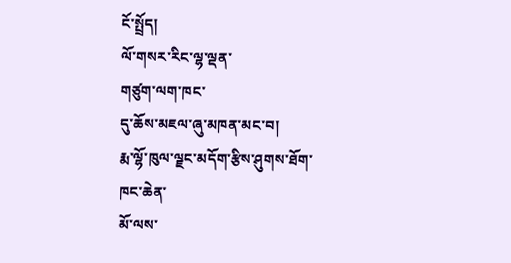ངོ་སྤྲོད།
ལོ་གསར་རིང་ལྷ་ལྡན་
གཙུག་ལག་ཁང་
དུ་ཆོས་མཇལ་ཞུ་མཁན་མང་བ།
རྨ་ལྷོ་ཁུལ་ལྗང་མདོག་རྩིས་ཤུགས་ཐོག་
ཁང་ཆེན་
མོ་ལས་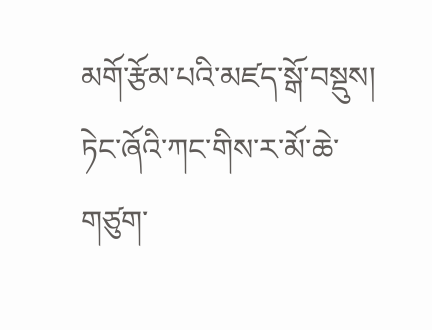མགོ་རྩོམ་པའི་མཛད་སྒོ་བསྡུས།
ཏེང་ཞོའི་ཀང་གིས་ར་མོ་ཆེ་
གཙུག་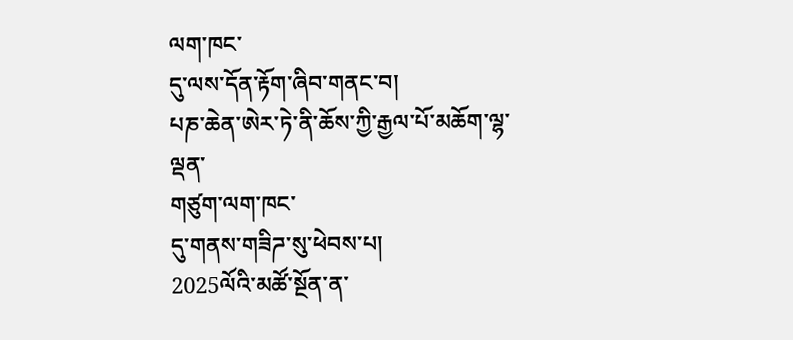ལག་ཁང་
དུ་ལས་དོན་རྟོག་ཞིབ་གནང་བ།
པཎ་ཆེན་ཨེར་ཏེ་ནི་ཆོས་ཀྱི་རྒྱལ་པོ་མཆོག་ལྷ་ལྡན་
གཙུག་ལག་ཁང་
དུ་གནས་གཟིཌ་སུ་ཕེབས་པ།
2025ལོའི་མཚོ་སྔོན་ན་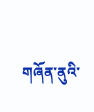གཞོན་ནུའི་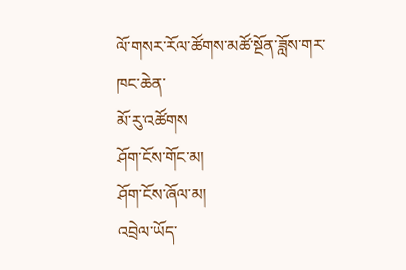ལོ་གསར་རོལ་ཚོགས་མཚོ་སྔོན་ཟློས་གར་
ཁང་ཆེན་
མོ་རུ་འཚོགས
ཤོག་ངོས་གོང་མ།
ཤོག་ངོས་ཞོལ་མ།
འབྲེལ་ཡོད་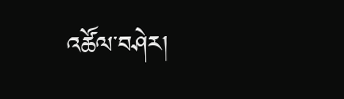འཚོལ་བཤེར།